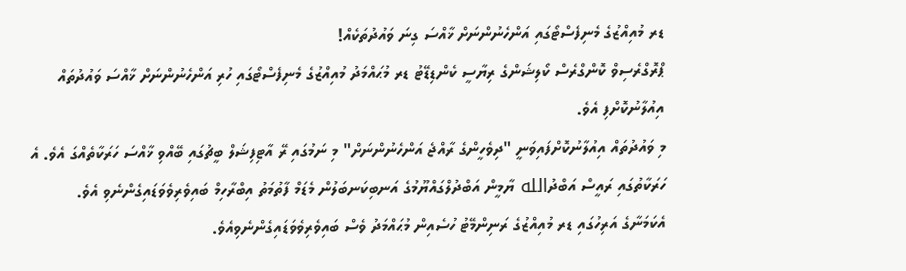ޑރ މުއިއްޒުގެ މެނިފެސްޓޯގައި އަންހެނުންނަށް ޚާއްސަ ގިނަ ވައުދުތަކެއް!
ޕްރޮގްރެސިވް ކޮންގްރެސް ކޯލިޝަންގެ ރިޔާސީ ކެންޑިޑޭޓު ޑރ މުޙައްމަދު މުއިއްޒުގެ މެނިފެސްޓޯގައި ހުރި އަންހެނުންނަށް ޚާއްސަ ވައުދުތައް އިއުލާނުކޮށްފި އެވެ.
މި ވައުދުތައް އިއުލާނުކޮށްފައިވަނީ "ދިވެހީންގެ ރާއްޖެ އަންހެނުންނަށް" މި ނަމުގައި ރޭ އާޓިފިޝަލް ބީޗުގައި ބޭއްވި ޚާއްސަ ހަރަކާތެއްގަ އެވެ. އެ ހަރަކާތުގައި ރައީސް އަބްދުالله ޔާމީން އަބްދުލްގައްޔޫމުގެ އަނބިކަނބަލުން މެޑަމް ފާތުމަތު އިބްރާހިމް ބައިވެރިވެވަޑައިގެންނެވި އެވެ.
އެކަމަނާގެ އަރިހުގައި ޑރ މުއިއްޒުގެ ރަނިންމޭޓު ހުސެއިން މުޙައްމަދު ވެސް ބައިވެރިވެވަޑައިގެންނެވިއެވެ.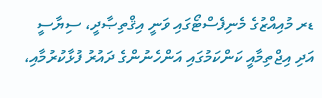ޑރ މުއިއްޒުގެ މެނިފެސްޓޯގައި ވަނީ އިޤްތިޞާދީ، ސިޔާސީ އަދި އިޖްތިމާއީ ކަންކަމުގައި އަންހެނުންގެ ދައުރު ފުޅާކުރުމާއި،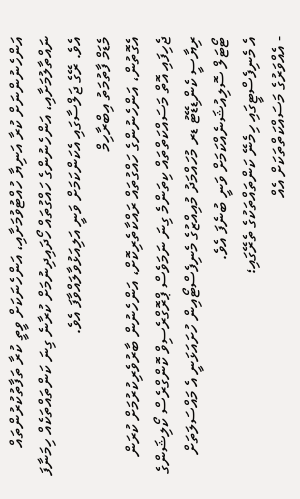އަންހެނުންނަށް ކުރާ އަނިޔާ ހުއްޓުވުމަށާއި، އަންހެނަކަށް ވީތީ ކުރާ ތަފާތުކުރުންތައް ނައްތާލުމަށާއި، އަންހެނުންގެ ހައްގުތައް ހޯދައިދިނުމަށް ކުރާނެ ގިނަ ކަންތައްތަކެއް ހިމަނާފަ އެވެ. ރޭގެ ޖަލްސާގައި އެކަންކަމަށް ވަނީ އަލިއަޅުވާލައްވާފަ އެވެ.
މެޑަމް ފާތުމަތު އިބްރާހިމް
އެގޮތުން، އަންހެނުންގެ ހައްގުތައް ރައްކާތެރިކޮށް، އަންހެނުން ބާރުވެރިކުރުމަށް ކުރަން ޖެހިފައި އޮތް މަސައްކަތްތައް ކިތަންމެ ގިނަ ނަމަވެސް ޕްރޮގްރެސިވް ކޮންގްރެސް ކޯލިޝަންގެ ރިޔާސީ ކެންޑިޑޭޓު ޑރ މުހައްމަދު މުއިއްޒުގެ މެނިފެސްޓޯއިން ހުށައަޅަނީ އެ މައްސަލަތަށް ޓޯޓަލް ސޮލިއުޝަނެއްކަމަށް ވަނީ ބުނެފަ އެވެ.
އެ މެނިފެސްޓީގައި ހިމެނޭ ކަންތައްތަކުގެ ތެރޭގައި؛
- އެއްވަރުގެ މަސައްކަތްތަކަށް އެއް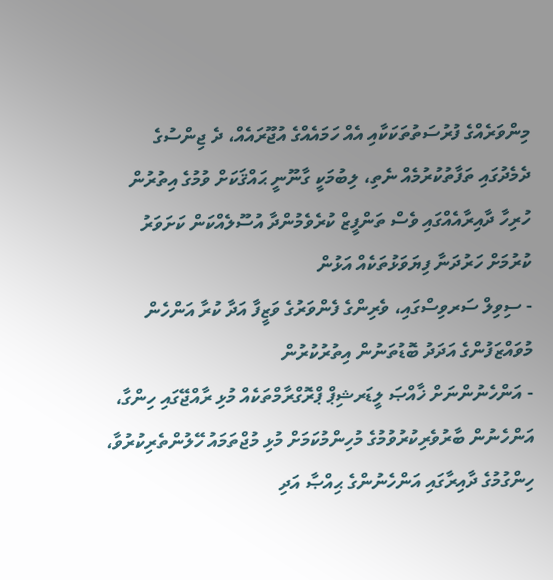މިންވަރެއްގެ ފުރުސަތުތަކަކާއި އެއް ހަމައެއްގެ އުޖޫރައެއް، ދެ ޖިންސުގެ ދެމެދުގައި ތަފާތުކުރުމެއް ނެތި، ލިބުމަކީ ގާނޫނީ ޙައްޤަކަށް ވުމުގެ އިތުރުން ހުރިހާ ދާއިރާއެއްގައި ވެސް ތަންފީޒް ކުރެވެމުންދާ އުސޫލެއްކަން ކަށަވަރު ކުރުމަށް ހަރުދަނާ ފިޔަވަޅުތަކެއް އަޅުން
- ސިވިލް ސަރވިސްގައި، ވެރިންގެ ފެންވަރުގެ ވަޒީފާ އަދާ ކުރާ އަންހެން މުވައްޒަފުންގެ އަދަދު ބޮޑުތަނުން އިތުރުކުރުން
- އަންހެނުންނަށް ޚާއްޞަ ލީޑަރޝިޕް ޕްރޮގްރާމްތަކެއް މުޅި ރާއްޖޭގައި ހިންގާ، އަންހެނުން ބާރުވެރިކުރުވުމުގެ މުހިންމުކަމަށް މުޅި މުޖްތަމައު ހޭލުންތެރިކުރުވާ، ހިންގުމުގެ ދާއިރާގައި އަންހެނުންގެ ޙިއްޞާ އަދި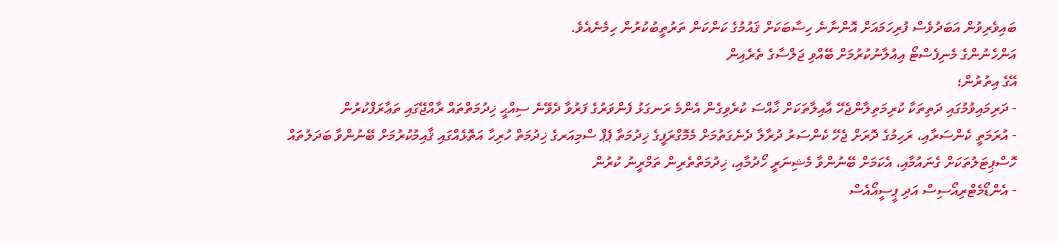ބައިވެރިވުން އަބަދުވެސް ފުރިހަމައަށް އޮންނާނެ ހިސާބަކަށް ޤައުމުގެ ކަންކަން ތަރުތީބުކުރުން ހިމެނެއެވެ.
އަންހެނުންގެ މެނިފެސްޓޯ އިއުލާނުކުރުމަށް ބޭއްވި ޖަލްސާގެ ތެރެއިން
އޭގެ އިތުރުން؛
- ދަރިމައިވުމުގައި ދަތިތަކާ ކުރިމަތިލާންޖެހޭ ޢާއިލާތަކަށް ޚާއްސަ ކުރެވިގެން އެންމެ ރަނގަޅު ފެންވަރުގެ ފަރުވާ ދެވޭނެ ސިއްޙީ ޚިދުމަތްތައް ރާއްޖޭގައި ތަޢާރަފްކުރުން
- އުރަމަތީ ކެންސަރާއި، ރަހިމުގެ ދޮރަށް ޖެހޭ ކެންސަރު ދުރާލާ ދެނެގަތުމަށް މެމޮގްރަފީގެ ޚިދުމަތާ ޕެޕް ސްމިއަރގެ ޚިދުމަތް ހުރިހާ އަތޮޅެއްގައި ޤާއިމުކުރުމަށް ބޭނުންވާ ބަދަލުތައް ހޮސްޕިޓަލުތަކަށް ގެނައުމާއި، އެކަމަށް ބޭނުންވާ މެޝިނަރީ ހޯދުމާއި، ޚިދުމަތްތެރިން ތަމްރީނު ކުރުން
- އެންޑޯމެޓްރިއޯސިސް އަދި ޕީސީއޯއެސް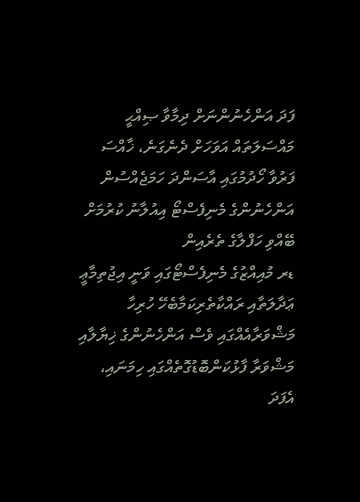ފަދަ އަންހެނުންނަށް ދިމާވާ ޞިއްޙީ މައްސަލަތައް އަވަހަށް ދެނެގަނެ، ޚާއްސަ ފަރުވާ ހޯދުމުގައި އާސަންދަ ހަމަޖެއްސުން
އަންހެނުންގެ މެނިފެސްޓޯ އިއުލާނު ކުރުމަށް ބޭއްވި ހަފްލާގެ ތެރެއިން
ޑރ މުއިއްޒުގެ މެނިފެސްޓޯގައި ވަނީ އިޖުތިމާޢީ ޢަދާލަތާއި ރައްކާތެރިކަމާބެހޭ ހުރިހާ މަޝްވަރާއެއްގައި ވެސް އަންހެނުންގެ ޚިޔާލާއި މަޝްވަރާ ފާޅުކަންބޮޑުގޮތެއްގައި ހިމަނައި، އެފަދަ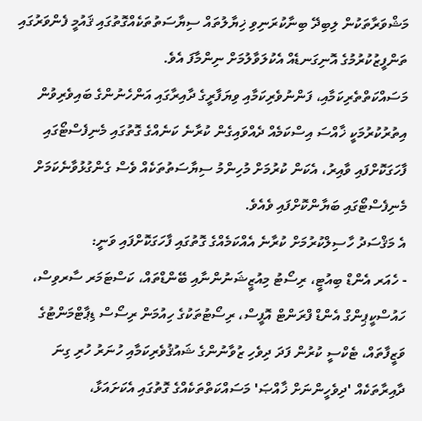މަޝްވަރާތަކުން ލިބިދޭ ބިނާކުރަނިވި ޚިޔާލުތައް ސިޔާސަތުތަކެއްގޮތުގައި ޤައުމީ ފެންވަރުގައި ތަންފީޒުކުރުމުގެ އޮނިގަނޑެއް އެކުލަވާލުމަށް ނިންމާފަ އެވެ.
މަސައްކަތްތެރިކަމާއި، ފަންނުވެރިކަމާއި ވިޔަފާރީގެ ދާއިރާގައި އަންހެނުންގެ ބައިވެރިވުން އިތުރުކުރުމަކީ ޚާއްސަ އިސްކަމެއް ދެއްވައިގެން ކުރާނެ ކަނެއްގެ ގޮތުގައި މެނިފެސްޓޯގައި ފާހަގަކޮށްފައި ވާއިރު، އެކަން ކުރުމަށް މުހިންމު ސިޔާސަތުތަކެއް ވެސް ގެންގުޅުވާނެކަމަށް މެނިފެސްޓޯގައި ބަޔާންކޮށްފައި ވެއެވެ.
އެ މަޤްސަދު ހާސިލްކުރުމަށް ކުރާނެ އެއްކަމެއްގެ ގޮތުގައި ފާހަގަކޮށްފައި ވަނީ:
- ހެއަރ އެންޑް ބިއުޓީ، ރިސޯޓު މިއުޒީޝަނުންނާއި ބޭންޑްތައް، ކަސްޓަމަރ ސާރވިސް، ހައުސްކީޕިންގް އެންޑް ފްރަންޓް އޮފީސް، ރިސޯޓުތަކުގެ ހިއުމަން ރިސޯސް ޑިޕާޓްމަންޓުގެ ވަޒީފާތައް، ޓެކްސީ ކުރުން ފަދަ ދިވެހި ޒުވާނުންގެ ޝައުޤުވެރިކަމާއި ހުނަރު ހުރި ގިނަ ދާއިރާތަކެއް 'ދިވެހީންނަށް ޚާއްޞަ' މަސައްކަތްތަކެއްގެ ގޮތުގައި އެކަށައަޅާ،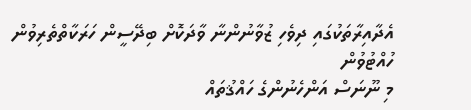އެދާއިރާތަކުގައި ދިވެހި ޒުވާނުންނާ ވާދަކޮށް ބިދޭސީން ހަރަކާތްތެރިވުން ހުއްޓުވުން
މި ނޫނަސް އަންހެނުންގެ ހައްޤުތައް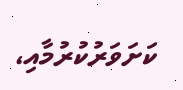ކަށަވަރުކުރުމާއި،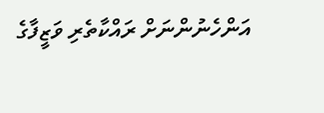އަންހެނުންނަށް ރައްކާތެރި ވަޒީފާގެ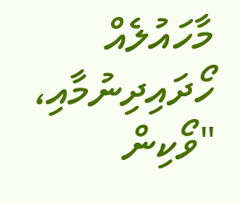މާހައުލެއް ހޯދައިދިނުމާއި، "ވޯކިން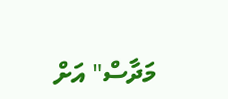މަދާސް" އަށް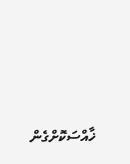ޚާއްސަކޮށްގެން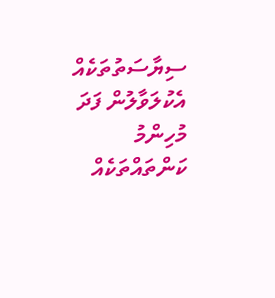ސިޔާސަތުތަކެއް އެކުލަވާލުން ފަދަ މުހިންމު ކަންތައްތަކެއް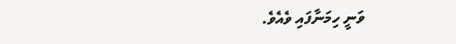ވަނީ ހިމަނާފައި ވެއެވެ.